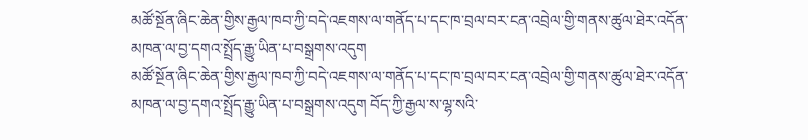མཚོ་སྔོན་ཞིང་ཆེན་གྱིས་རྒྱལ་ཁབ་ཀྱི་བདེ་འཇགས་ལ་གནོད་པ་དང་ཁ་བྲལ་བར་ངན་འབྲེལ་གྱི་གནས་ཚུལ་ཐེར་འདོན་མཁན་ལ་བྱ་དགའ་སྤྲོད་རྒྱུ་ཡིན་པ་བསྒྲགས་འདུག
མཚོ་སྔོན་ཞིང་ཆེན་གྱིས་རྒྱལ་ཁབ་ཀྱི་བདེ་འཇགས་ལ་གནོད་པ་དང་ཁ་བྲལ་བར་ངན་འབྲེལ་གྱི་གནས་ཚུལ་ཐེར་འདོན་མཁན་ལ་བྱ་དགའ་སྤྲོད་རྒྱུ་ཡིན་པ་བསྒྲགས་འདུག བོད་ཀྱི་རྒྱལ་ས་ལྷ་སའི་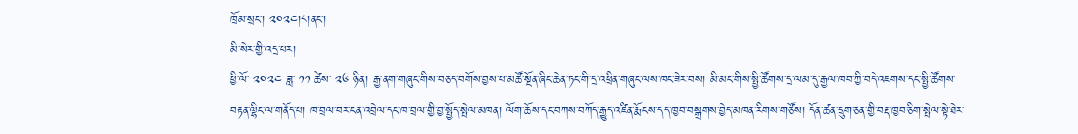ཁྲོམ་སྲང་། ༢༠༢༤།༨།ནང་།
མི་སེར་གྱི་འདྲ་པར།
ཕྱི་ལོ་ ༢༠༢༤ ཟླ་ ༡༡ ཚེས་ ༢༦ ཉིན། རྒྱ་ནག་གཞུང་གིས་བཅད་བགོས་བྱས་པ་མཚོ་སྔོན་ཞིང་ཆེན་ཏང་གི་དྲ་འཕྲིན་གཞུང་ལས་ཁང་ཟེར་བས། མི་མང་གིས་སྤྱི་ཚོགས་དྲ་ལམ་དུ་རྒྱལ་ཁབ་ཀྱི་བདེ་འཇགས་དང་སྤྱི་ཚོགས་བརྟན་ལྷིང་ལ་གནོད་པ། ཁ་བྲལ་བར་ངན་འབྲེལ་དང་ཁ་བྲལ་གྱི་བྱ་སྤྱོད་སྤེལ་མཁན། ལོག་ཆོས་དང་བཀས་བཀོད་རྒྱུད་འཛིན་རྨོངས་དད་ཁྱབ་བསྒྲགས་བྱེད་མཁན་རིགས་གཙོས། དོན་ཚན་དྲུག་ཅན་གྱི་བརྡ་ཁྱབ་ཅིག་སྤེལ་སྟེ་ཐེར་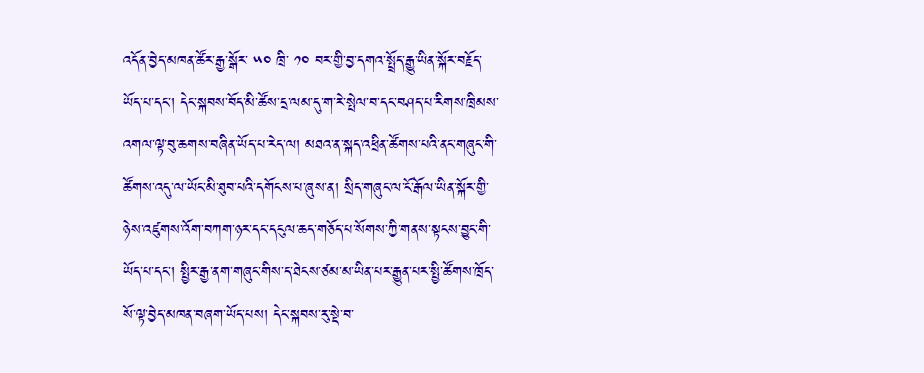འདོན་བྱེད་མཁན་ཚོར་རྒྱ་སྒོར་ ༥༠ ཁྲི་ ༡༠ བར་གྱི་བྱ་དགའ་སྤྲོད་རྒྱུ་ཡིན་སྐོར་བརྗོད་ཡོད་པ་དང་། དེང་སྐབས་བོད་མི་ཚོས་དྲ་ལམ་དུ་ག་རེ་སྤེལ་བ་དང་བཤད་པ་རིགས་ཁྲིམས་འགལ་ལྟ་བུ་ཆགས་བཞིན་ཡོད་པ་རེད་ལ། མཐའ་ན་སྐད་འཕྲིན་ཚོགས་པའི་ནང་གཞུང་གི་ཚོགས་འདུ་ལ་ཡོང་མི་ཐུབ་པའི་དགོངས་པ་ཞུས་ན། སྲིད་གཞུང་ལ་ངོ་རྒོལ་ཡིན་སྐོར་གྱི་ཉེས་འཛུགས་འོག་བཀག་ཉར་དང་དངུལ་ཆད་གཅོད་པ་སོགས་ཀྱི་གནས་སྟངས་བྱུང་གི་ཡོད་པ་དང་། སྤྱིར་རྒྱ་ནག་གཞུང་གིས་ད་ཐེངས་ཙམ་མ་ཡིན་པར་རྒྱུན་པར་སྤྱི་ཚོགས་ཁྲོད་སོ་ལྟ་བྱེད་མཁན་བཞག་ཡོད་པས། དེང་སྐབས་རུ་སྡེ་བ་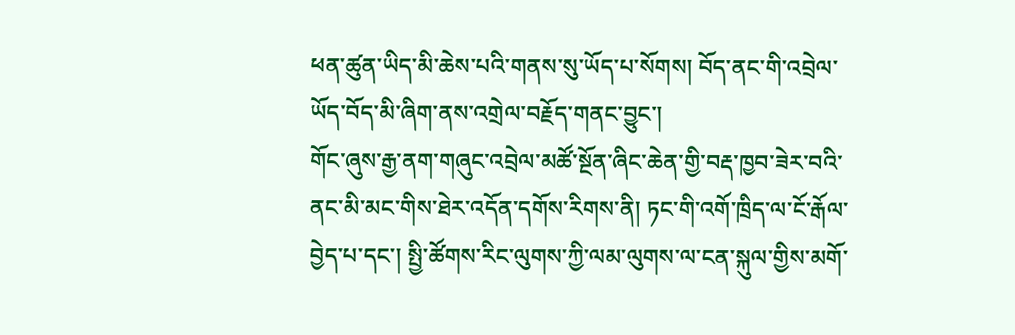ཕན་ཚུན་ཡིད་མི་ཆེས་པའི་གནས་སུ་ཡོད་པ་སོགས། བོད་ནང་གི་འབྲེལ་ཡོད་བོད་མི་ཞིག་ནས་འགྲེལ་བརྗོད་གནང་བྱུང་།
གོང་ཞུས་རྒྱ་ནག་གཞུང་འབྲེལ་མཚོ་སྔོན་ཞིང་ཆེན་གྱི་བརྡ་ཁྱབ་ཟེར་བའི་ནང་མི་མང་གིས་ཐེར་འདོན་དགོས་རིགས་ནི། ཏང་གི་འགོ་ཁྲིད་ལ་ངོ་རྒོལ་བྱེད་པ་དང་། སྤྱི་ཚོགས་རིང་ལུགས་ཀྱི་ལམ་ལུགས་ལ་ངན་སྐུལ་གྱིས་མགོ་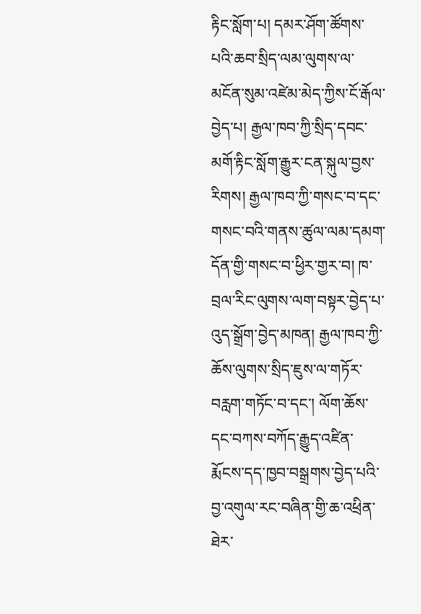རྟིང་སློག་པ། དམར་ཤོག་ཚོགས་པའི་ཆབ་སྲིད་ལམ་ལུགས་ལ་མངོན་སུམ་འཛེམ་མེད་ཀྱིས་ངོ་རྒོལ་བྱེད་པ། རྒྱལ་ཁབ་ཀྱི་སྲིད་དབང་མགོ་རྟིང་སློག་རྒྱུར་ངན་སྐུལ་བྱས་རིགས། རྒྱལ་ཁབ་ཀྱི་གསང་བ་དང་གསང་བའི་གནས་ཚུལ་ལམ་དམག་དོན་གྱི་གསང་བ་ཕྱིར་གྱར་བ། ཁ་བྲལ་རིང་ལུགས་ལག་བསྟར་བྱེད་པ་འུད་སྒྲོག་བྱེད་མཁན། རྒྱལ་ཁབ་ཀྱི་ཆོས་ལུགས་སྲིད་ཇུས་ལ་གཏོར་བརླག་གཏོང་བ་དང་། ལོག་ཆོས་དང་བཀས་བཀོད་རྒྱུད་འཛིན་རྨོངས་དད་ཁྱབ་བསྒྲགས་བྱེད་པའི་བྱ་འགུལ་རང་བཞིན་གྱི་ཆ་འཕྲིན་ཐེར་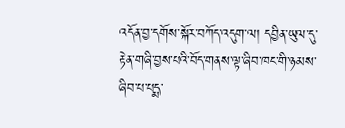འདོན་བྱ་དགོས་སྐོར་བཀོད་འདུག་ལ། དབྱིན་ཡུལ་དུ་རྟེན་གཞི་བྱས་པའི་བོད་གནས་ལྟ་ཞིབ་ཁང་གི་ཉམས་ཞིབ་པ་པདྨ་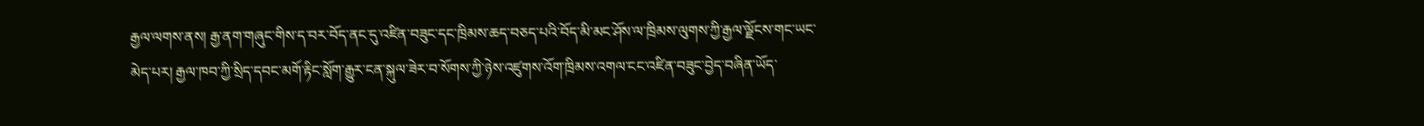རྒྱལ་ལགས་ནས། རྒྱ་ནག་གཞུང་གིས་ད་བར་བོད་ནང་དུ་འཛིན་བཟུང་དང་ཁྲིམས་ཆད་བཅད་པའི་བོད་མི་མང་ཤོས་ལ་ཁྲིམས་ལུགས་ཀྱི་རྒྱལ་ལྗོངས་གང་ཡང་མེད་པར། རྒྱལ་ཁབ་ཀྱི་སྲིད་དབང་མགོ་རྟིང་སློག་རྒྱུར་ངན་སྐུལ་ཟེར་བ་སོགས་ཀྱི་ཉེས་འཛུགས་འོག་ཁྲིམས་འགལ་ངང་འཛིན་བཟུང་བྱེད་བཞིན་ཡོད་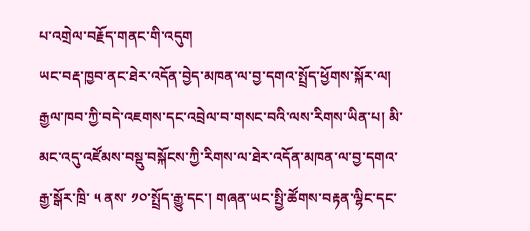པ་འགྲེལ་བརྗོད་གནང་གི་འདུག
ཡང་བརྡ་ཁྱབ་ནང་ཐེར་འདོན་བྱེད་མཁན་ལ་བྱ་དགའ་སྤྲོད་ཕྱོགས་སྐོར་ལ། རྒྱལ་ཁབ་ཀྱི་བདེ་འཇགས་དང་འབྲེལ་བ་གསང་བའི་ལས་རིགས་ཡིན་པ། མི་མང་འདུ་འཛོམས་བསྡུ་བསྐོངས་ཀྱི་རིགས་ལ་ཐེར་འདོན་མཁན་ལ་བྱ་དགའ་རྒྱ་སྒོར་ཁྲི་ ༥ ནས་ ༡༠་སྤྲོད་རྒྱུ་དང་། གཞན་ཡང་སྤྱི་ཚོགས་བརྟན་ལྷིང་དང་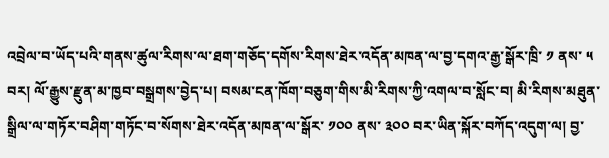འབྲེལ་བ་ཡོད་པའི་གནས་ཚུལ་རིགས་ལ་ཐག་གཅོད་དགོས་རིགས་ཐེར་འདོན་མཁན་ལ་བྱ་དགའ་རྒྱ་སྒོར་ཁྲི་ ༡ ནས་ ༥ བར། ལོ་རྒྱུས་རྫུན་མ་ཁྱབ་བསྒྲགས་བྱེད་པ། བསམ་ངན་ཁོག་བཅུག་གིས་མི་རིགས་ཀྱི་འགལ་བ་སློང་བ། མི་རིགས་མཐུན་སྒྲིལ་ལ་གཏོར་བཤིག་གཏོང་བ་སོགས་ཐེར་འདོན་མཁན་ལ་སྒོར་ ༡༠༠ ནས་ ༣༠༠ བར་ཡིན་སྐོར་བཀོད་འདུག་ལ། བྱ་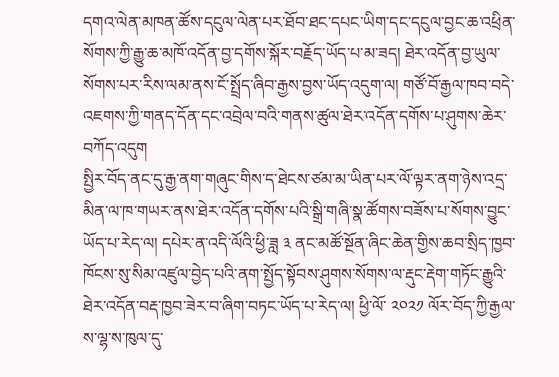དགའ་ལེན་མཁན་ཚོས་དངུལ་ལེན་པར་ཐོབ་ཐང་དཔང་ཡིག་དང་དངུལ་བྱང་ཆ་འཕྲིན་སོགས་ཀྱི་རྒྱུ་ཆ་མཁོ་འདོན་བྱ་དགོས་སྐོར་བརྗོད་ཡོད་པ་མ་ཟད། ཐེར་འདོན་བྱ་ཡུལ་སོགས་པར་རིས་ལམ་ནས་ངོ་སྤྲོད་ཞིབ་རྒྱས་བྱས་ཡོད་འདུག་ལ། གཙོ་བོ་རྒྱལ་ཁབ་བདེ་འཇགས་ཀྱི་གནད་དོན་དང་འབྲེལ་བའི་གནས་ཚུལ་ཐེར་འདོན་དགོས་པ་ཤུགས་ཆེར་བཀོད་འདུག
སྤྱིར་བོད་ནང་དུ་རྒྱ་ནག་གཞུང་གིས་ད་ཐེངས་ཙམ་མ་ཡིན་པར་ལོ་ལྟར་ནག་ཉེས་འདྲ་མིན་ལ་ཁ་གཡར་ནས་ཐེར་འདོན་དགོས་པའི་སྒྲི་གཞི་སྣ་ཚོགས་བཟོས་པ་སོགས་བྱུང་ཡོད་པ་རེད་ལ། དཔེར་ན་འདི་ལོའི་ཕྱི་ཟླ ༣ ནང་མཚོ་སྔོན་ཞིང་ཆེན་གྱིས་ཆབ་སྲིད་ཁྱབ་ཁོངས་སུ་སིམ་འཛུལ་བྱེད་པའི་ནག་སྤྱོད་སྟོབས་ཤུགས་སོགས་ལ་རྡུང་རྡེག་གཏོང་རྒྱུའི་ཐེར་འདོན་བརྡ་ཁྱབ་ཟེར་བ་ཞིག་བཏང་ཡོད་པ་རེད་ལ། ཕྱི་ལོ་ ༢༠༢༡ ལོར་བོད་ཀྱི་རྒྱལ་ས་ལྷ་ས་ཁུལ་དུ་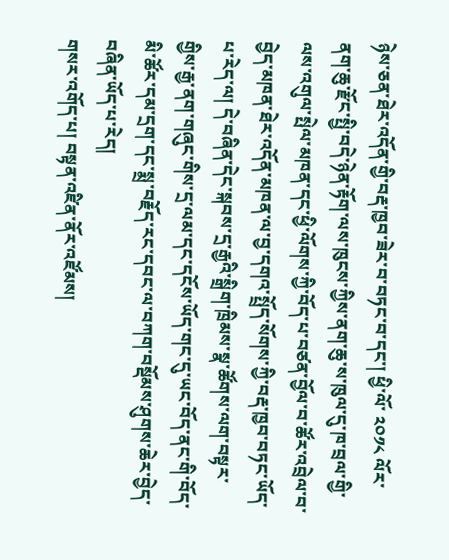ཉེས་ཅན་ཐེར་འདོན་གྱི་བརྡ་ཁྱབ་ཟེར་བ་བཏང་བ་དང་། ཕྱི་ལོ་ ༢༠༡༨ ལོར་ནག་ཆུ་རྫོང་སྤྱི་བདེ་ཉེན་རྟོག་ལས་ཁུངས་ཀྱིས་ནག་ཆུ་ས་ཁུལ་དུ་ཁ་བྲལ་གྱི་ལས་འགུལ་སྤེལ་མཁན་དང་ཕྱི་ལོགས་ཀྱི་བོད་པ་བཙན་བྱོལ་བ་ཚོར་འབྲེལ་བ་བྱེད་མཁན་ཐེར་འདོན་མཁན་ལ་བྱ་དགའ་སྤྲོད་སོགས་ཀྱི་བརྡ་ཁྱབ་བཏང་ཡོད་པ་རེད་ལ། དེ་བཞིན་དེང་སྐབས་དྲ་རྒྱའི་སྒྲིག་ཁྲིམས་སྣ་ཚོགས་ལག་བསྟར་གྱིས་རྒྱ་ནག་གཞུང་གིས་དྲ་ལམ་དང་དངོས་ཡོད་གང་དུ་ཡང་བོད་ནང་གི་བོད་མི་ཚོར་དམ་དྲག་དང་སྨྲ་བརྗོད་རང་དབང་ལ་བཀག་བསྡོམས་ཤུགས་ཆེར་བྱེད་བཞིན་ཡོད་པ་རེད།
གསར་འགོད་པ། བསྟན་འཛིན་ནོར་འཛོམས།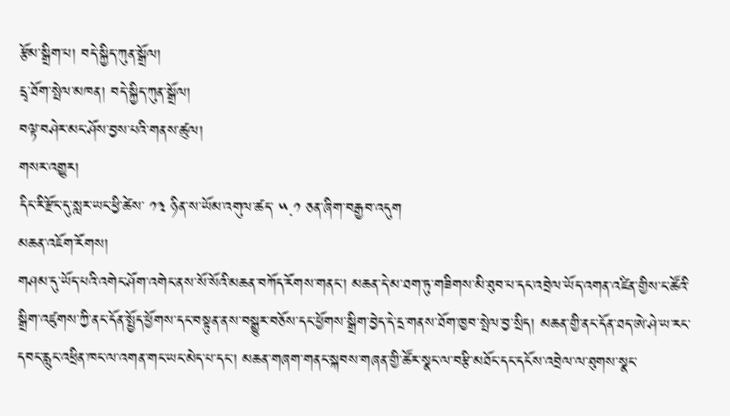རྩོམ་སྒྲིག་པ། བདེ་སྐྱིད་ཀུན་སྒྲོལ།
དྲྭ་ཐོག་སྤེལ་མཁན། བདེ་སྐྱིད་ཀུན་སྒྲོལ།
བལྟ་བཤེར་མང་ཤོས་བྱས་པའི་གནས་ཚུལ།
གསར་འགྱུར།
དིང་རི་རྫོང་དུ་སླར་ཡང་ཕྱི་ཚེས་ ༡༣ ཉིན་ས་ཡོམ་འགུལ་ཚད་ ༥.༡ ཅན་ཞིག་བརྒྱབ་འདུག
མཆན་འཇོག་རོགས།
གཤམ་དུ་ཡོད་པའི་འགེང་ཤོག་འགེང་ནས་སོ་སོའི་མཆན་བཀོད་རོགས་གནང་། མཆན་དེ་མ་ཐག་ཏུ་གཟིགས་མི་ཐུབ་པ་དང་འབྲེལ་ཡོད་འགན་འཛིན་གྱིས་ང་ཚོའི་སྒྲིག་འཛུགས་ཀྱི་ནང་དོན་སྤྱོད་ཕྱོགས་དང་བསྟུན་ནས་བསྒྱུར་བཅོས་དང་ཕྱོགས་སྒྲིག་བྱེད་དེ་དྲ་གནས་ཐོག་ཁྱབ་སྤེལ་བྱ་སྲིད། མཆན་གྱི་ནང་དོན་ཐད་ཨེ་ཤེ་ཡ་རང་དབང་རླུང་འཕྲིན་ཁང་ལ་འགན་གང་ཡང་མེད་པ་དང་། མཆན་གཞག་གནང་སྐབས་གཞན་གྱི་ཚོར་སྣང་ལ་བརྩི་མཐོང་དང་དངོས་འབྲེལ་ལ་ཐུགས་སྣང་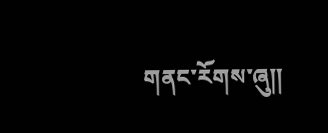གནང་རོགས་ཞུ༎